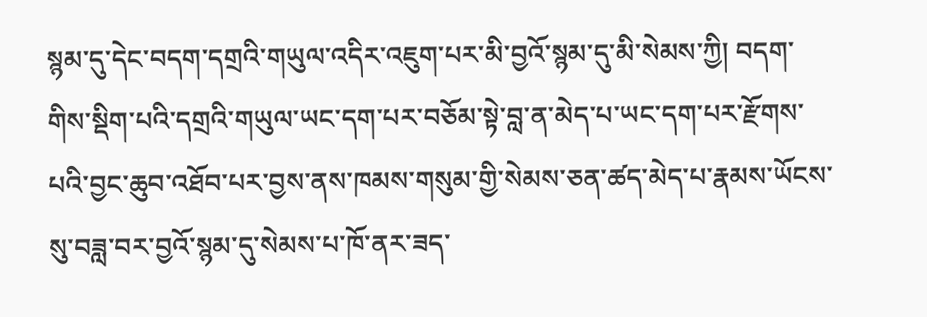སྙམ་དུ་དེང་བདག་དགྲའི་གཡུལ་འདིར་འཇུག་པར་མི་བྱའོ་སྙམ་དུ་མི་སེམས་ཀྱི། བདག་གིས་སྡིག་པའི་དགྲའི་གཡུལ་ཡང་དག་པར་བཅོམ་སྟེ་བླ་ན་མེད་པ་ཡང་དག་པར་རྫོགས་པའི་བྱང་ཆུབ་འཐོབ་པར་བྱས་ནས་ཁམས་གསུམ་གྱི་སེམས་ཅན་ཚད་མེད་པ་རྣམས་ཡོངས་སུ་བཟླ་བར་བྱའོ་སྙམ་དུ་སེམས་པ་ཁོ་ནར་ཟད་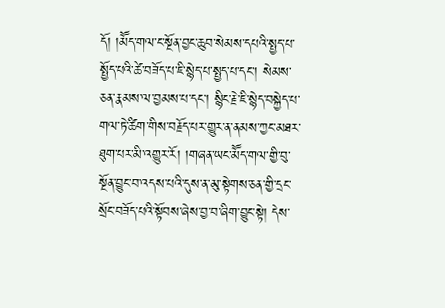དོ། །མཽད་གལ་ང་སྔོན་བྱང་ཆུབ་སེམས་དཔའི་སྤྱད་པ་སྤྱོད་པའི་ཚེ་བཟོད་པ་ཇི་སྙེད་པ་སྤྱད་པ་དང་། སེམས་ཅན་རྣམས་ལ་བྱམས་པ་དང་། སྙིང་རྗེ་ཇི་སྙེད་བསྐྱེད་པ་གལ་ཏེ་ཚིག་གིས་བརྗོད་པར་གྱུར་ན་ནམས་ཀྱང་མཐར་ཐུག་པར་མི་འགྱུར་རོ། །གཞན་ཡང་མཽད་གལ་གྱི་བུ་སྔོན་བྱུང་བ་འདས་པའི་དུས་ན་མུ་སྟེགས་ཅན་གྱི་དྲང་སྲོང་བཟོད་པའི་སྟོབས་ཞེས་བྱ་བ་ཞིག་བྱུང་སྟེ། དེས་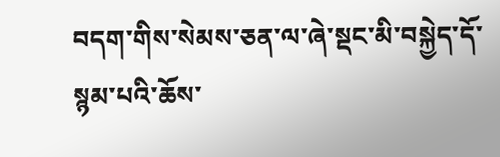བདག་གིས་སེམས་ཅན་ལ་ཞེ་སྡང་མི་བསྐྱེད་དོ་སྙམ་པའི་ཆོས་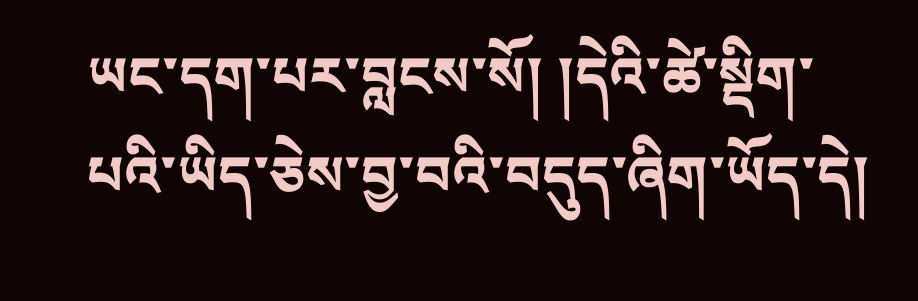ཡང་དག་པར་བླངས་སོ། །དེའི་ཚེ་སྡིག་པའི་ཡིད་ཅེས་བྱ་བའི་བདུད་ཞིག་ཡོད་དེ།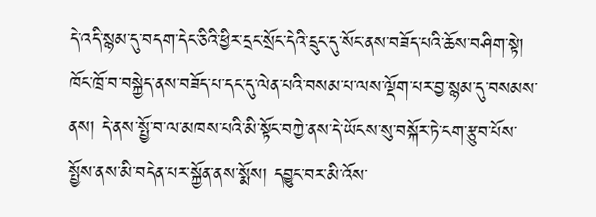དེ་འདི་སྙམ་དུ་བདག་དེང་ཅིའི་ཕྱིར་དྲང་སྲོང་དེའི་དྲུང་དུ་སོང་ནས་བཟོད་པའི་ཆོས་བཤིག་སྟེ། ཁོང་ཁྲོ་བ་བསྐྱེད་ནས་བཟོད་པ་དང་དུ་ལེན་པའི་བསམ་པ་ལས་ལྡོག་པར་བྱ་སྙམ་དུ་བསམས་ནས། དེ་ནས་སྤྱོ་བ་ལ་མཁས་པའི་མི་སྟོང་བཀྱེ་ནས་དེ་ཡོངས་སུ་བསྐོར་ཏེ་ངག་རྩུབ་པོས་སྤྱོས་ནས་མི་བདེན་པར་སྐྱོན་ནས་སྨོས། དབྱུང་བར་མི་འོས་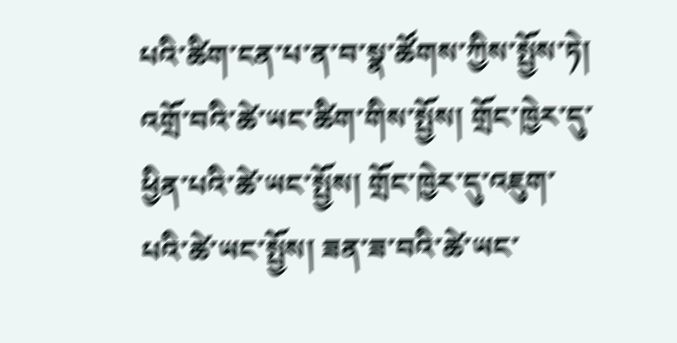པའི་ཚིག་ངན་པ་ན་བ་སྣ་ཚོགས་ཀྱིས་སྤྱོས་ཏེ། འགྲོ་བའི་ཚེ་ཡང་ཚིག་གིས་སྤྱོས། གྲོང་ཁྱེར་དུ་ཕྱིན་པའི་ཚེ་ཡང་སྤྱོས། གྲོང་ཁྱེར་དུ་འཇུག་པའི་ཚེ་ཡང་སྤྱོས། ཟན་ཟ་བའི་ཚེ་ཡང་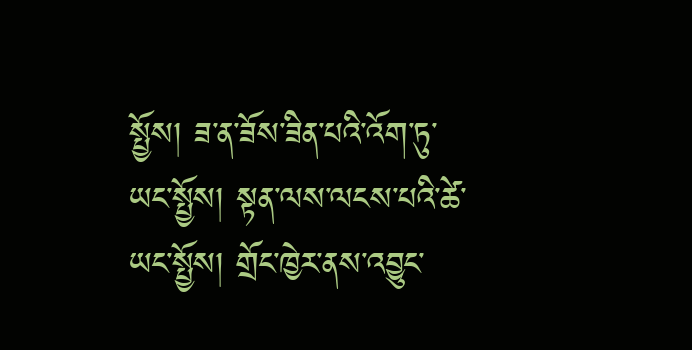སྤྱོས། ཟ་ན་ཟོས་ཟིན་པའི་འོག་ཏུ་ཡང་སྤྱོས། སྟན་ལས་ལངས་པའི་ཚེ་ཡང་སྤྱོས། གྲོང་ཁྱེར་ནས་འབྱུང་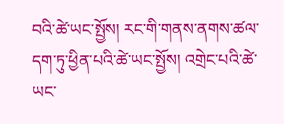བའི་ཚེ་ཡང་སྤྱོས། རང་གི་གནས་ནགས་ཚལ་དག་ཏུ་ཕྱིན་པའི་ཚེ་ཡང་སྤྱོས། འགྲེང་པའི་ཚེ་ཡང་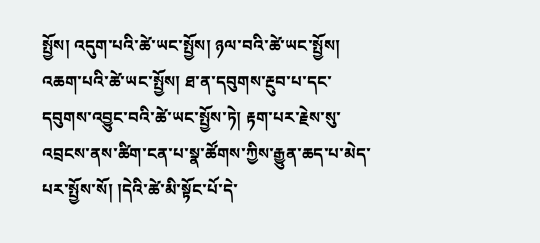སྤྱོས། འདུག་པའི་ཚེ་ཡང་སྤྱོས། ཉལ་བའི་ཚེ་ཡང་སྤྱོས། འཆག་པའི་ཚེ་ཡང་སྤྱོས། ཐ་ན་དབུགས་རྔུབ་པ་དང་དབུགས་འབྱུང་བའི་ཚེ་ཡང་སྤྱོས་ཏེ། རྟག་པར་རྗེས་སུ་འབྲངས་ནས་ཚིག་ངན་པ་སྣ་ཚོགས་ཀྱིས་རྒྱུན་ཆད་པ་མེད་པར་སྤྱོས་སོ། །དེའི་ཚེ་མི་སྟོང་པོ་དེ་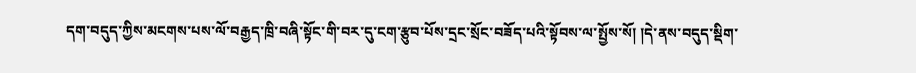དག་བདུད་ཀྱིས་མངགས་པས་ལོ་བརྒྱད་ཁྲི་བཞི་སྟོང་གི་བར་དུ་ངག་རྩུབ་པོས་དྲང་སྲོང་བཟོད་པའི་སྟོབས་ལ་སྤྱོས་སོ། །དེ་ནས་བདུད་སྡིག་